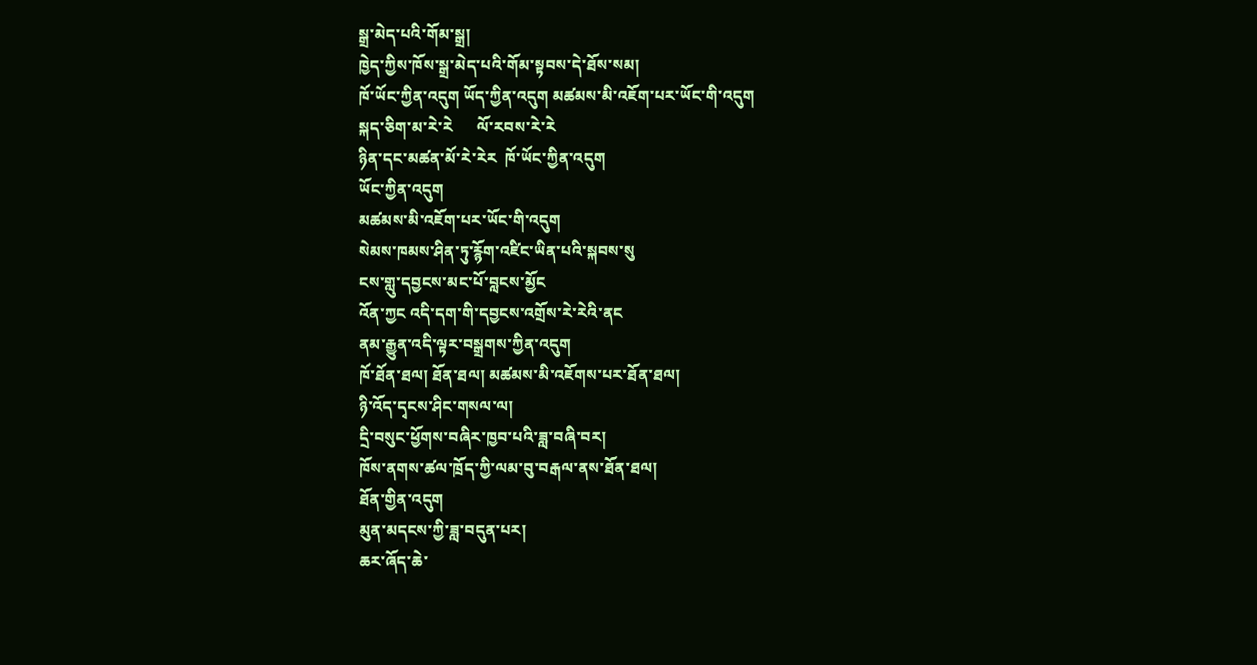སྒྲ་མེད་པའི་གོམ་སྒྲ།
ཁྱེད་ཀྱིས་ཁོས་སྒྲ་མེད་པའི་གོམ་སྟབས་དེ་ཐོས་སམ།
ཁོ་ཡོང་ཀྱིན་འདུག ཡོད་ཀྱིན་འདུག མཚམས་མི་འཇོག་པར་ཡོང་གི་འདུག
སྐད་ཅིག་མ་རེ་རེ      ལོ་རབས་རེ་རེ
ཉིན་དང་མཚན་མོ་རེ་རེར  ཁོ་ཡོང་ཀྱིན་འདུག
ཡོང་ཀྱིན་འདུག
མཚམས་མི་འཇོག་པར་ཡོང་གི་འདུག
སེམས་ཁམས་ཤིན་ཏུ་རྙོག་འཛིང་ཡིན་པའི་སྐབས་སུ
ངས་གླུ་དབྱངས་མང་པོ་བླངས་མྱོང
འོན་ཀྱང འདི་དག་གི་དབྱངས་འགྲོས་རེ་རེའི་ནང
ནམ་རྒྱུན་འདི་ལྟར་བསྒྲགས་ཀྱིན་འདུག
ཁོ་ཐོན་ཐལ། ཐོན་ཐལ། མཚམས་མི་འཇོགས་པར་ཐོན་ཐལ།
ཉི་འོད་དྭངས་ཤིང་གསལ་ལ།
དྲི་བསུང་ཕྱོགས་བཞིར་ཁྱབ་པའི་ཟླ་བཞི་བར།
ཁོས་ནགས་ཚལ་ཁྲོད་ཀྱི་ལམ་བུ་བརྒལ་ནས་ཐོན་ཐལ།
ཐོན་གྱིན་འདུག
མུན་མདངས་ཀྱི་ཟླ་བདུན་པར།
ཆར་ཞོད་ཆེ་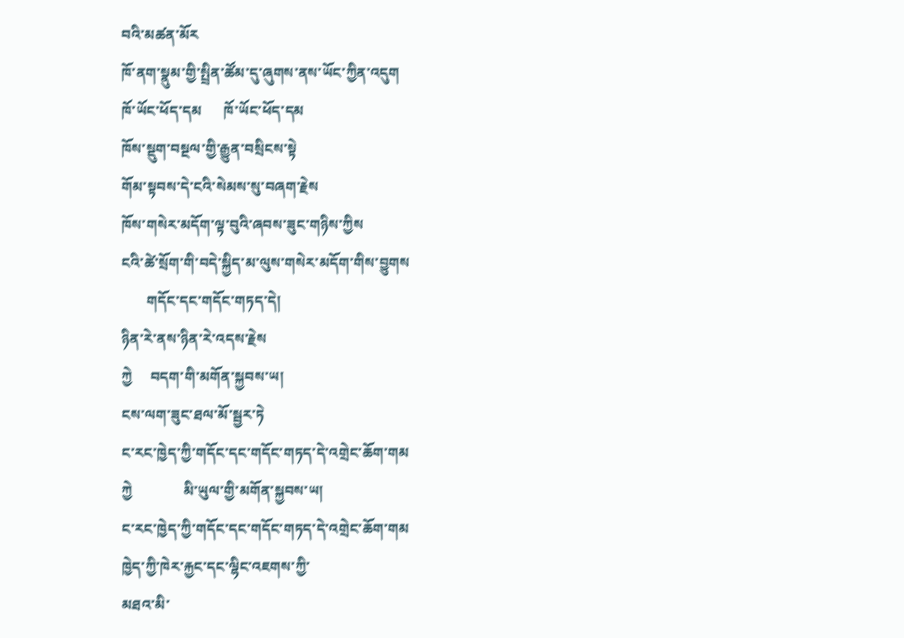བའི་མཚན་མོར
ཁོ་ནག་སྣུམ་གྱི་སྤྲིན་ཚོམ་དུ་ཞུགས་ནས་ཡོང་ཀྱིན་འདུག
ཁོ་ཡོང་ཕོད་དམ      ཁོ་ཡོང་ཕོད་དམ
ཁོས་སྡུག་བསྔལ་གྱི་རྒྱུན་བསྲིངས་སྟེ
གོམ་སྟབས་དེ་ངའི་སེམས་སུ་བཞག་རྗེས
ཁོས་གསེར་མདོག་ལྟ་བུའི་ཞབས་ཟུང་གཉིས་ཀྱིས
ངའི་ཚེ་སྲོག་གི་བདེ་སྐྱིད་མ་ལུས་གསེར་མདོག་གིས་བྱུགས
       གདོང་དང་གདོང་གཏད་དེ།
ཉིན་རེ་ནས་ཉིན་རེ་འདས་རྗེས
ཀྱེ     བདག་གི་མགོན་སྐྱབས་ཡ།
ངས་ལག་ཟུང་ཐལ་མོ་སྦྱར་ཏེ
ང་རང་ཁྱེད་ཀྱི་གདོང་དང་གདོང་གཏད་དེ་འགྲེང་ཆོག་གམ
ཀྱེ              མི་ཡུལ་གྱི་མགོན་སྐྱབས་ཡ།
ང་རང་ཁྱེད་ཀྱི་གདོང་དང་གདོང་གཏད་དེ་འགྲེང་ཆོག་གམ
ཁྱེད་ཀྱི་ཁེར་རྐྱང་དང་ལྷིང་འཇགས་ཀྱི་
མཐའ་མི་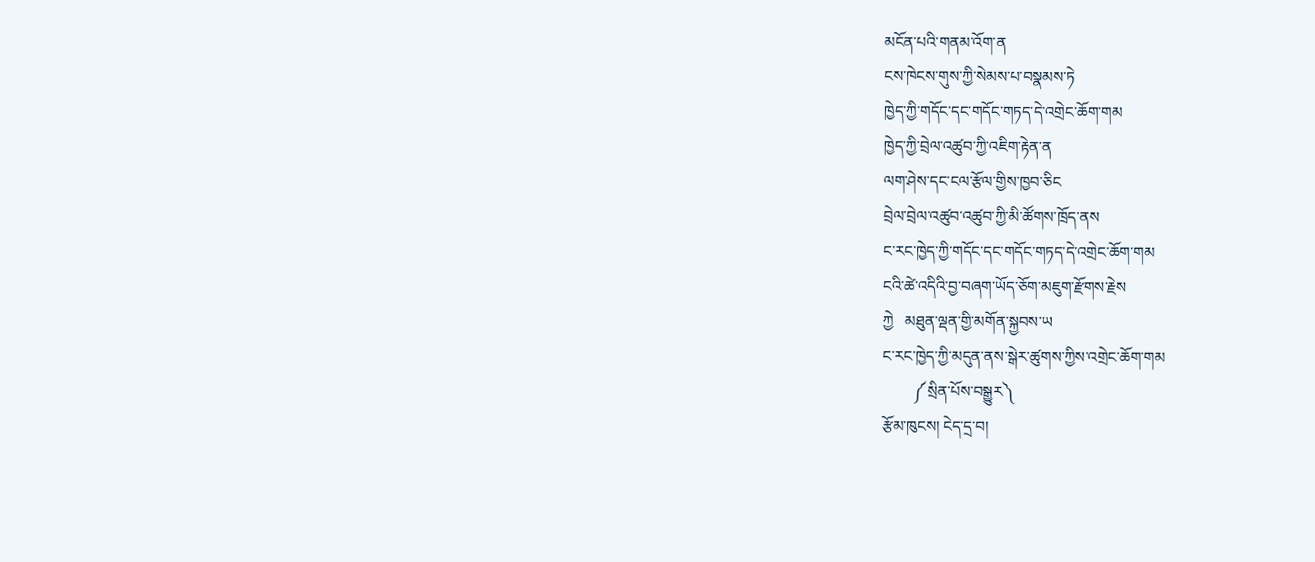མངོན་པའི་གནམ་འོག་ན
ངས་ཁེངས་གུས་ཀྱི་སེམས་པ་བསྣམས་ཏེ
ཁྱེད་ཀྱི་གདོང་དང་གདོང་གཏད་དེ་འགྲེང་ཆོག་གམ
ཁྱེད་ཀྱི་བྲེལ་འཚུབ་ཀྱི་འཇིག་རྟེན་ན
ལག་ཤེས་དང་ངལ་རྩོལ་གྱིས་ཁྱབ་ཅིང
བྲེལ་བྲེལ་འཚུབ་འཚུབ་ཀྱི་མི་ཚོགས་ཁྲོད་ནས
ང་རང་ཁྱེད་ཀྱི་གདོང་དང་གདོང་གཏད་དེ་འགྲེང་ཆོག་གམ
ངའི་ཚེ་འདིའི་བྱ་བཞག་ཡོད་ཅོག་མཇུག་རྫོགས་རྗེས
ཀྱེ   མཐུན་ལྡན་གྱི་མགོན་སྐྱབས་ཡ
ང་རང་ཁྱེད་ཀྱི་མདུན་ནས་སྒེར་ཚུགས་ཀྱིས་འགྲེང་ཆོག་གམ
        ༼སྲིན་པོས་བསྒྱུར༽
རྩོམ་ཁུངས། ངེད་དྲ་བ།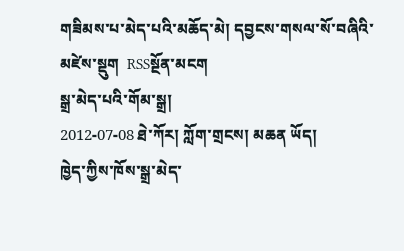གཟིམས་པ་མེད་པའི་མཆོད་མེ། དབྱངས་གསལ་སོ་བཞིའི་མཛེས་སྡུག  RSSསྔོན་མངག
སྒྲ་མེད་པའི་གོམ་སྒྲ།
2012-07-08 ཐེ་ཀོར། ཀློག་གྲངས། མཆན ཡོད།
ཁྱེད་ཀྱིས་ཁོས་སྒྲ་མེད་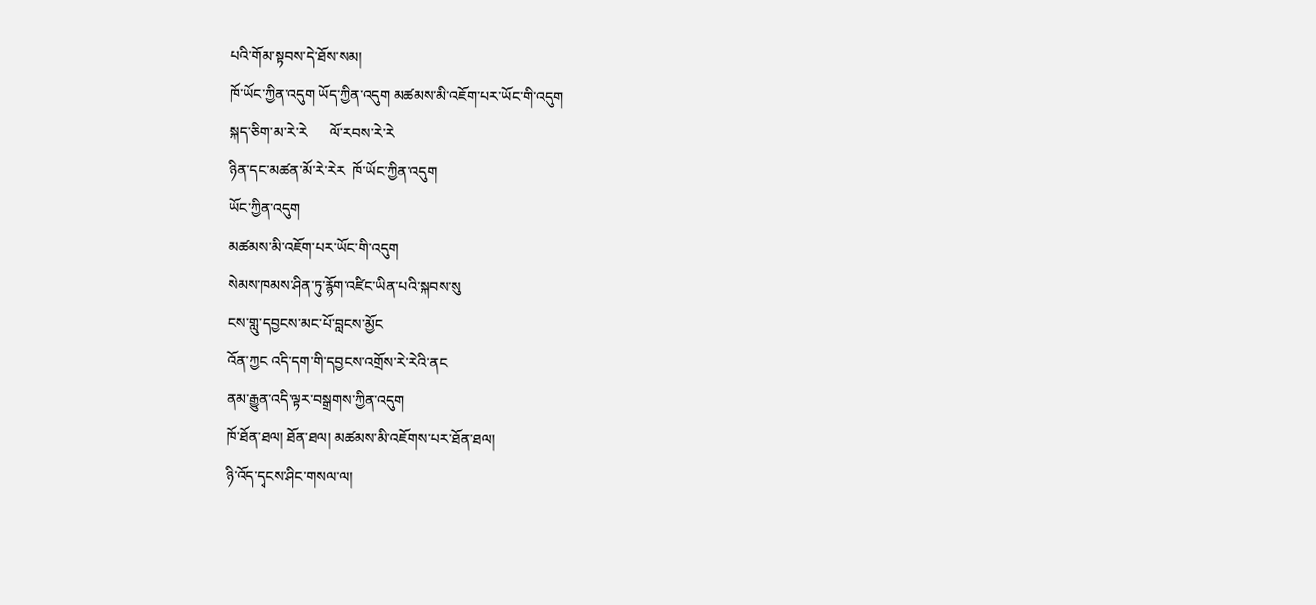པའི་གོམ་སྟབས་དེ་ཐོས་སམ།
ཁོ་ཡོང་ཀྱིན་འདུག ཡོད་ཀྱིན་འདུག མཚམས་མི་འཇོག་པར་ཡོང་གི་འདུག
སྐད་ཅིག་མ་རེ་རེ      ལོ་རབས་རེ་རེ
ཉིན་དང་མཚན་མོ་རེ་རེར  ཁོ་ཡོང་ཀྱིན་འདུག
ཡོང་ཀྱིན་འདུག
མཚམས་མི་འཇོག་པར་ཡོང་གི་འདུག
སེམས་ཁམས་ཤིན་ཏུ་རྙོག་འཛིང་ཡིན་པའི་སྐབས་སུ
ངས་གླུ་དབྱངས་མང་པོ་བླངས་མྱོང
འོན་ཀྱང འདི་དག་གི་དབྱངས་འགྲོས་རེ་རེའི་ནང
ནམ་རྒྱུན་འདི་ལྟར་བསྒྲགས་ཀྱིན་འདུག
ཁོ་ཐོན་ཐལ། ཐོན་ཐལ། མཚམས་མི་འཇོགས་པར་ཐོན་ཐལ།
ཉི་འོད་དྭངས་ཤིང་གསལ་ལ།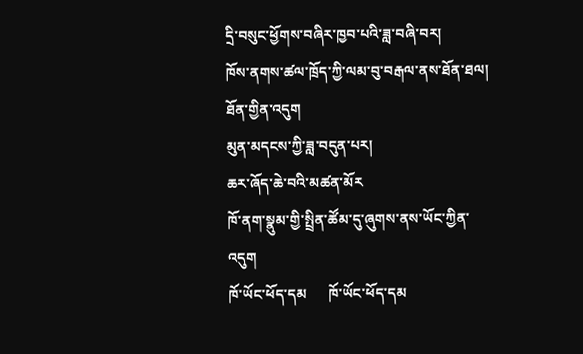དྲི་བསུང་ཕྱོགས་བཞིར་ཁྱབ་པའི་ཟླ་བཞི་བར།
ཁོས་ནགས་ཚལ་ཁྲོད་ཀྱི་ལམ་བུ་བརྒལ་ནས་ཐོན་ཐལ།
ཐོན་གྱིན་འདུག
མུན་མདངས་ཀྱི་ཟླ་བདུན་པར།
ཆར་ཞོད་ཆེ་བའི་མཚན་མོར
ཁོ་ནག་སྣུམ་གྱི་སྤྲིན་ཚོམ་དུ་ཞུགས་ནས་ཡོང་ཀྱིན་འདུག
ཁོ་ཡོང་ཕོད་དམ      ཁོ་ཡོང་ཕོད་དམ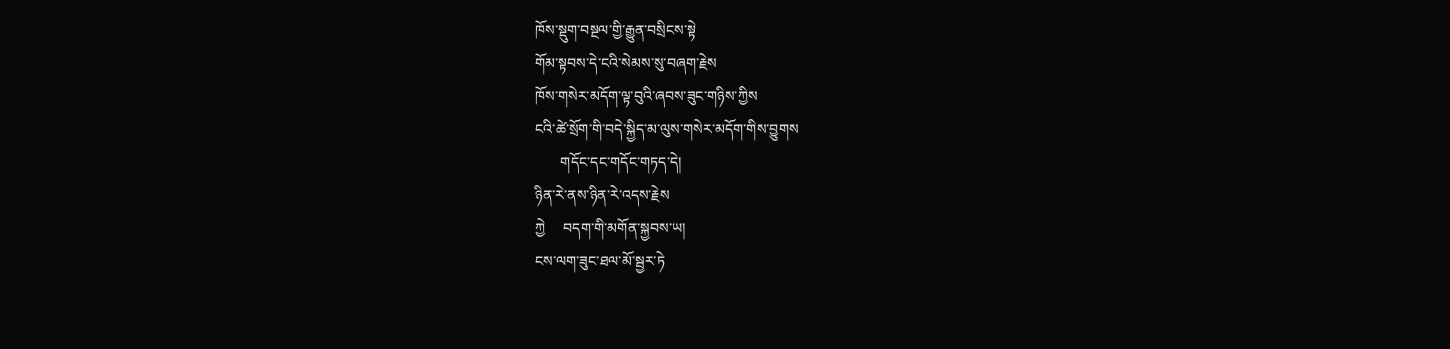ཁོས་སྡུག་བསྔལ་གྱི་རྒྱུན་བསྲིངས་སྟེ
གོམ་སྟབས་དེ་ངའི་སེམས་སུ་བཞག་རྗེས
ཁོས་གསེར་མདོག་ལྟ་བུའི་ཞབས་ཟུང་གཉིས་ཀྱིས
ངའི་ཚེ་སྲོག་གི་བདེ་སྐྱིད་མ་ལུས་གསེར་མདོག་གིས་བྱུགས
       གདོང་དང་གདོང་གཏད་དེ།
ཉིན་རེ་ནས་ཉིན་རེ་འདས་རྗེས
ཀྱེ     བདག་གི་མགོན་སྐྱབས་ཡ།
ངས་ལག་ཟུང་ཐལ་མོ་སྦྱར་ཏེ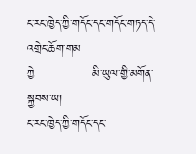ང་རང་ཁྱེད་ཀྱི་གདོང་དང་གདོང་གཏད་དེ་འགྲེང་ཆོག་གམ
ཀྱེ              མི་ཡུལ་གྱི་མགོན་སྐྱབས་ཡ།
ང་རང་ཁྱེད་ཀྱི་གདོང་དང་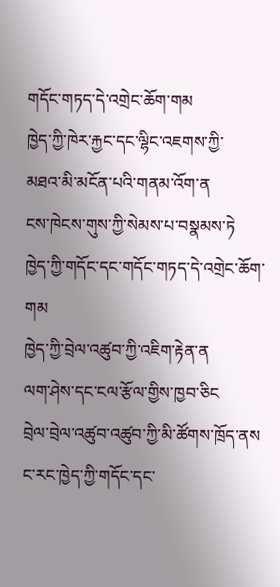གདོང་གཏད་དེ་འགྲེང་ཆོག་གམ
ཁྱེད་ཀྱི་ཁེར་རྐྱང་དང་ལྷིང་འཇགས་ཀྱི་
མཐའ་མི་མངོན་པའི་གནམ་འོག་ན
ངས་ཁེངས་གུས་ཀྱི་སེམས་པ་བསྣམས་ཏེ
ཁྱེད་ཀྱི་གདོང་དང་གདོང་གཏད་དེ་འགྲེང་ཆོག་གམ
ཁྱེད་ཀྱི་བྲེལ་འཚུབ་ཀྱི་འཇིག་རྟེན་ན
ལག་ཤེས་དང་ངལ་རྩོལ་གྱིས་ཁྱབ་ཅིང
བྲེལ་བྲེལ་འཚུབ་འཚུབ་ཀྱི་མི་ཚོགས་ཁྲོད་ནས
ང་རང་ཁྱེད་ཀྱི་གདོང་དང་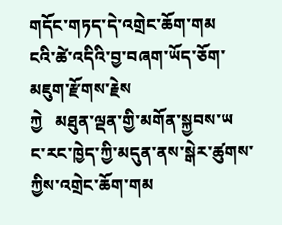གདོང་གཏད་དེ་འགྲེང་ཆོག་གམ
ངའི་ཚེ་འདིའི་བྱ་བཞག་ཡོད་ཅོག་མཇུག་རྫོགས་རྗེས
ཀྱེ   མཐུན་ལྡན་གྱི་མགོན་སྐྱབས་ཡ
ང་རང་ཁྱེད་ཀྱི་མདུན་ནས་སྒེར་ཚུགས་ཀྱིས་འགྲེང་ཆོག་གམ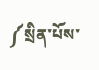༼སྲིན་པོས་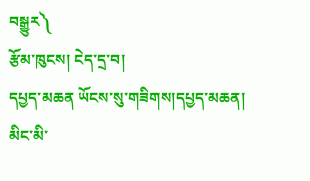བསྒྱུར༽
རྩོམ་ཁུངས། ངེད་དྲ་བ།
དཔྱད་མཆན ཡོངས་སུ་གཟིགས།དཔྱད་མཆན།
མིང་མི་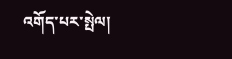འགོད་པར་སྤེལ།